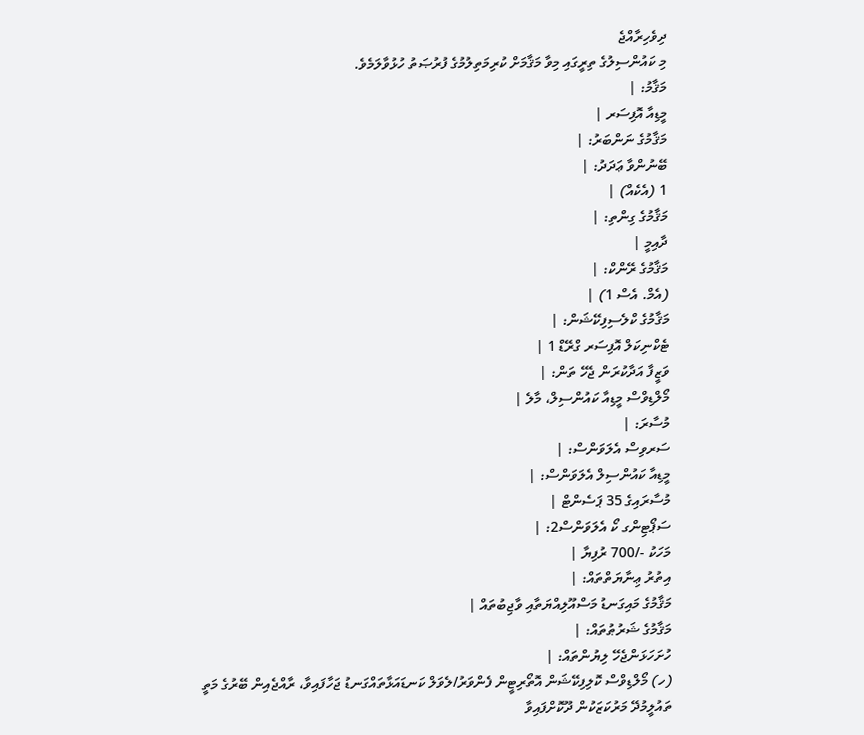ދިވެހިރާއްޖެ
މި ކައުންސިލުގެ ތިރީގައި މިވާ މަޤާމަށް ކުރިމަތިލުމުގެ ފުރުޞަތު ހުޅުވާލަމެވެ.
މަޤާމު: |
މީޑިއާ އޮފިސަރ |
މަޤާމުގެ ނަންބަރު: |
ބޭނުންވާ ޢަދަދު: |
1 (އެކެއް) |
މަޤާމުގެ ގިންތި: |
ދާއިމީ |
މަޤާމުގެ ރޭންކް: |
(އެމް. އެސް 1) |
މަޤާމުގެ ކްލެސިފިކޭޝަން: |
ޓެކްނިކަލް އޮފިސަރ ގްރޭޑް 1 |
ވަޒީފާ އަދާކުރަން ޖެހޭ ތަން: |
މޯލްޑިވްސް މީޑިއާ ކައުންސިލް، މާލެ |
މުސާރަ: |
ސަރވިސް އެލަވަންސް: |
މީޑިއާ ކައުންސިލް އެލަވަންސް: |
މުސާރައިގެ 35 ޕަސެންޓް |
ސަޕޯޓިންގ ކޯ އެލަވަންސް2: |
މަހަކު -/700 ރުފިޔާ |
އިތުރު ޢިނާޔަތްތައް: |
މަޤާމުގެ މައިގަނޑު މަސްއޫލިއްޔަތާއި ވާޖިބުތައް |
މަޤާމުގެ ޝަރުޠުތައް: |
ހުށަހަޅަންޖެހޭ ލިޔުންތައް: |
(ހ) މޯލްޑިވްސް ކޮލިފިކޭޝަން އޮތޯރިޓީން ފެންވަރު/ލެވަލް ކަނޑައަޅާތައްގަނޑު ޖަހާފައިވާ، ރާއްޖެއިން ބޭރުގެ މަތީ ތައުލީމުދޭ މަރުކަޒަކުން ދޫކޮށްފައިވާ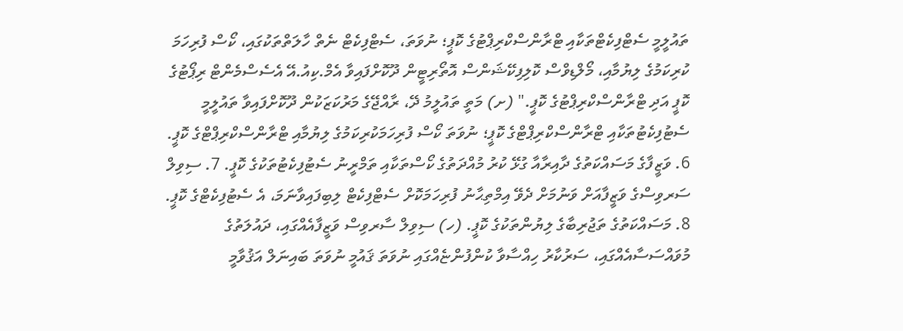ތައުލީމީ ސެޓްފިކެޓްތަކާއި ޓްރާންސްކްރިޕްޓުގެ ކޮޕީ؛ ނުވަތަ، ސެޓްފިކެޓް ނެތް ހާލަތްތަކުގައި، ކޯސް ފުރިހަމަ ކުރިކަމުގެ ލިޔުމާއި، މޯލްޑިވްސް ކޮލިފިކޭޝަންސް އޮތޯރިޓީން ދޫކޮށްފައިވާ އެމް.ކިއު.އޭ އެސެސްމެންޓް ރިޕޯޓުގެ ކޮޕީ އަދި ޓްރާންސްކްރިޕްޓުގެ ކޮޕީ." (ށ) މަތީ ތައުލީމު ދޭ، ރާއްޖޭގެ މަރުކަޒަކުން ދޫކޮށްފައިވާ ތައުލީމީ ސެޓުފިކެޓުތަކާއި ޓްރާންސްކްރިޕްޓްގެ ކޮޕީ؛ ނުވަތަ ކޯސް ފުރިހަމަކުރިކަމުގެ ލިޔުމާއި ޓްރާންސްކްރިޕްޓްގެ ކޮޕީ. 6. ވަޒީފާގެ މަސައްކަތުގެ ދާއިރާއާ ގުޅޭ ކުރު މުއްދަތުގެ ކޯސްތަކާއި ތަމްރީނު ސެޓުފިކެޓުތަކުގެ ކޮޕީ. 7. ސިވިލް ސަރވިސްގެ ވަޒީފާއަށް ވަނުމަށް ދެވޭ އިމްތިޙާނު ފުރިހަމަކޮށް ސެޓްފިކެޓް ލިބިފައިވާނަމަ، އެ ސެޓުފިކެޓްގެ ކޮޕީ. 8. މަސައްކަތުގެ ތަޖުރިބާގެ ލިޔުންތަކުގެ ކޮޕީ. (ހ) ސިވިލް ސާރވިސް ވަޒީފާއެއްގައި، ދައުލަތުގެ މުވައްސަސާއެއްގައި، ސަރުކާރު ހިއްސާވާ ކުންފުންޏެއްގައި ނުވަތަ ޤައުމީ ނުވަތަ ބައިނަލް އަޤުވާމީ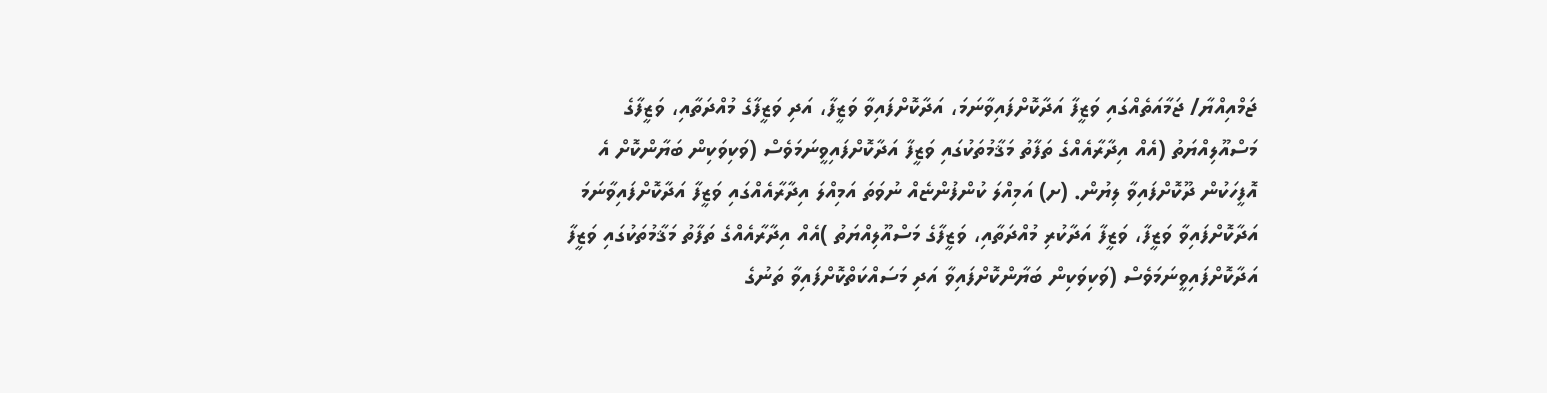ޖަމްއިއްޔާ/ ޖަމާއަތެއްގައި ވަޒީފާ އަދާކޮށްފައިވާނަމަ، އަދާކޮށްފައިވާ ވަޒީފާ، އަދި ވަޒީފާގެ މުއްދަތާއި، ވަޒީފާގެ މަސްއޫލިއްޔަތު (އެއް އިދާރާއެއްގެ ތަފާތު މަޤާމުތަކުގައި ވަޒީފާ އަދާކޮށްފައިވީނަމަވެސް (ވަކިވަކިން ބަޔާންކޮށް އެ އޮފީހަކުން ދޫކޮށްފައިވާ ލިޔުން. (ށ) އަމިއްލަ ކުންފުންޏެއް ނުވަތަ އަމިއްލަ އިދާރާއެއްގައި ވަޒީފާ އަދާކޮށްފައިވާނަމަ އަދާކޮށްފައިވާ ވަޒީފާ، ވަޒީފާ އަދާކުރި މުއްދަތާއި، ވަޒީފާގެ މަސްއޫލިއްޔަތު )އެއް އިދާރާއެއްގެ ތަފާތު މަޤާމުތަކުގައި ވަޒީފާ އަދާކޮށްފައިވީނަމަވެސް (ވަކިވަކިން ބަޔާންކޮށްފައިވާ އަދި މަސައްކަތްކޮށްފައިވާ ތަނުގެ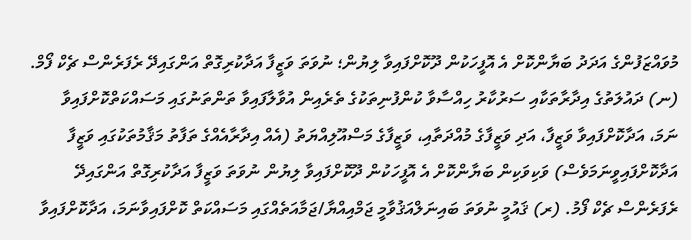މުވައްޒަފުންގެ އަދަދު ބަޔާންކޮށް އެ އޮފީހަކުން ދޫކޮށްފައިވާ ލިޔުން؛ ނުވަތަ ވަޒީފާ އަދާކުރިގޮތް އަންގައިދޭ ރެފަރެންސް ޗެކް ފޯމް. (ނ) ދައުލަތުގެ އިދާރާތަކާއި ސަރުކާރު ހިއްސާވާ ކުންފުނިތަކުގެ ތެރެއިން އުވާލާފައިވާ ތަންތަނުގައި މަސައްކަތްކޮށްފައިވާ ނަމަ، އަދާކޮށްފައިވާ ވަޒީފާ، އަދި ވަޒީފާގެ މުއްދަތާއި، ވަޒީފާގެ މަސްއޫލިއްޔަތު (އެއް އިދާރާއެއްގެ ތަފާތު މަޤާމުތަކުގައި ވަޒީފާ އަދާކޮށްފައިވީނަމަވެސް) ވަކިވަކިން ބަޔާންކޮށް އެ އޮފީހަކުން ދޫކޮށްފައިވާ ލިޔުން ނުވަތަ ވަޒީފާ އަދާކުރިގޮތް އަންގައިދޭ ރެފަރެންސް ޗެކް ފޯމު. (ރ) ޤައުމީ ނުވަތަ ބައިނަލްއަޤުވާމީ ޖަމްއިއްޔާ/ޖަމާއަތެއްގައި މަސައްކަތް ކޮށްފައިވާނަމަ، އަދާކޮށްފައިވާ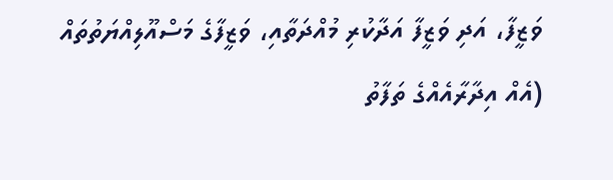ވަޒީފާ، އަދި ވަޒީފާ އަދާކުރި މުއްދަތާއި، ވަޒީފާގެ މަސްއޫލިއްޔަތުތައް (އެއް އިދާރާއެއްގެ ތަފާތު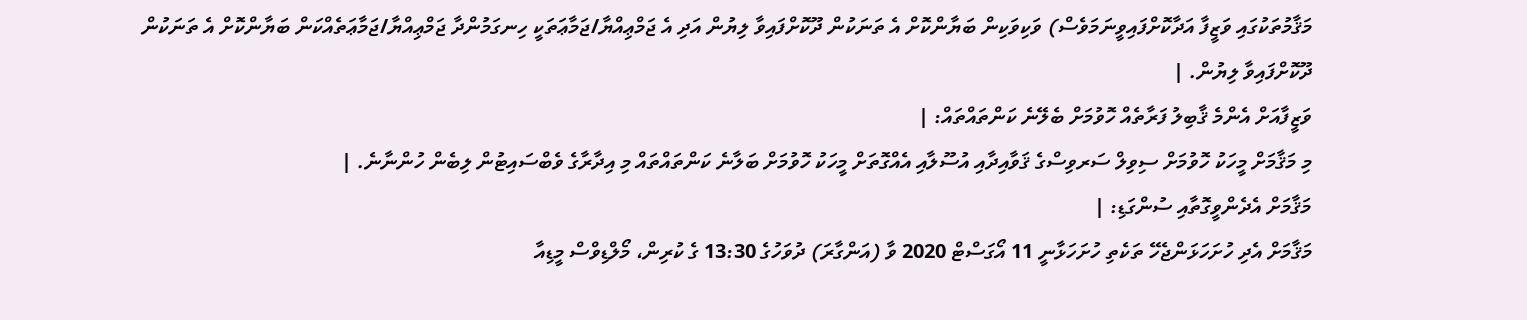މަޤާމުތަކުގައި ވަޒީފާ އަދާކޮށްފައިވީނަމަވެސް) ވަކިވަކިން ބަޔާންކޮށް އެ ތަނަކުން ދޫކޮށްފައިވާ ލިޔުން އަދި އެ ޖަމްޢިއްޔާ/ޖަމާޢަތަކީ ހިނގަމުންދާ ޖަމްޢިއްޔާ/ޖަމާޢަތެއްކަން ބަޔާންކޮށް އެ ތަނަކުން ދޫކޮށްފައިވާ ލިޔުން. |
ވަޒީފާއަށް އެންމެ ޤާބިލު ފަރާތެއް ހޮވުމަށް ބެލޭނެ ކަންތައްތައް: |
މި މަޤާމަށް މީހަކު ހޮވުމަށް ސިވިލް ސަރވިސްގެ ޤަވާއިދާއި އުސޫލާއި އެއްގޮތަށް މީހަކު ހޮވުމަށް ބަލާނެ ކަންތައްތައް މި އިދާރާގެ ވެބްސައިޓުން ލިބެން ހުންނާނެ. |
މަޤާމަށް އެދެންވީގޮތާއި ސުންގަޑި: |
މަޤާމަށް އެދި ހުށަހަޅަންޖެހޭ ތަކެތި ހުށަހަޅާނީ 11 އޯގަސްޓް 2020 ވާ (އަންގާރަ) ދުވަހުގެ 13:30 ގެ ކުރިން، މޯލްޑިވްސް މީޑިއާ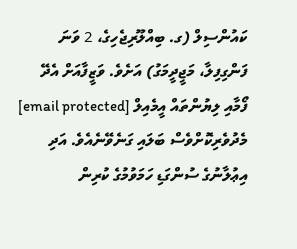ކައުންސިލް (ގ. ބިއްލޫރިޖެހިގެ، 2 ވަނަ ފަންގިފިލާ، މަޖީދީމަގު) އަށެވެ. ވަޒީފާއަށް އެދޭ ފޯމާއި ލިޔުންތައް އީމެއިލް [email protected] މެދުވެރިކޮށްވެސް ބަލައި ގަނެވޭނެއެވެ. އަދި އިޢުލާނުގެ ސުންގަޑި ހަމަވުމުގެ ކުރިން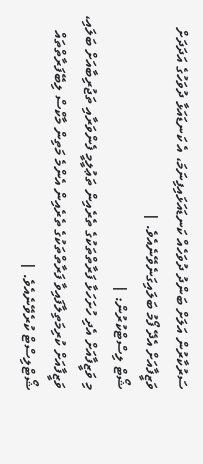ސަރުކާރުން އަލަށް ބަންދު ދުވަހެއް ކަނޑައަޅައިފިނަމަ، އެ ކަނޑައަޅާ ދުވަހުގެ އަދަދަށް ވަޒީފާއަށް އެދޭ ފޯމު ބަލައިގަނެވޭނެއެވެ. |
ޝޯޓް ލިސްޓްކުރުން: |
މި ވަޒީފާއަށް އެދި ހުށަހަޅާ ފަރާތްތަކުގެ ތެރެއިން ތަޢުލީމީ ފެންވަރާއި ތަޖުރިބާއަށް ބަލައި، ވަޒީފާއަށް ކުރިމަތިލާފައިވާ ފަރާތްތަކުގެ ތެރެއިން އެންމެ މަތިން މާކްސް ލިބޭފަރާތްތައް ޝޯޓްލިސްޓް ކުރެވޭނެއެވެ. |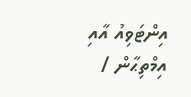އިންޓަވިއު އާއި އިމްތިޙާން /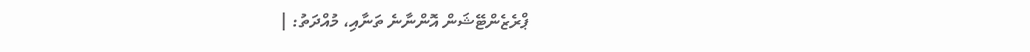ޕްރެޒެންޓޭޝަން އޮންނާނެ ތަނާއި، މުއްދަތު: |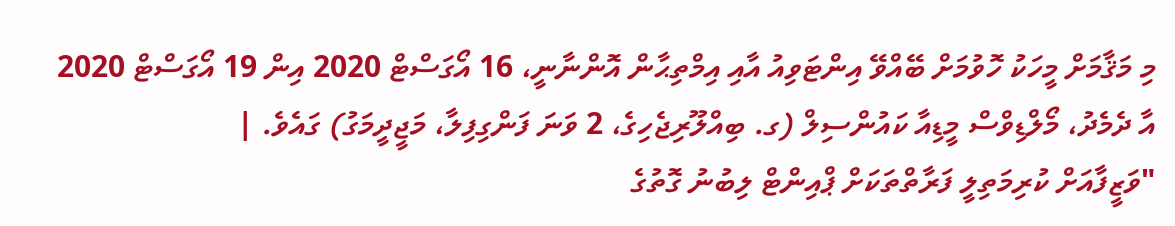މި މަޤާމަށް މީހަކު ހޮވުމަށް ބޭއްވޭ އިންޓަވިއު އާއި އިމްތިޙާން އޮންނާނީ، 16 އޯގަސްޓް 2020 އިން 19 އޯގަސްޓް 2020 އާ ދެމެދު، މޯލްޑިވްސް މީޑިއާ ކައުންސިލް (ގ. ބިއްލޫރިޖެހިގެ، 2 ވަނަ ފަންގިފިލާ، މަޖީދީމަގު) ގައެވެ. |
"ވަޒީފާއަށް ކުރިމަތިލީ ފަރާތްތަކަށް ޕްއިންޓް ލިބުނު ގޮތުގެ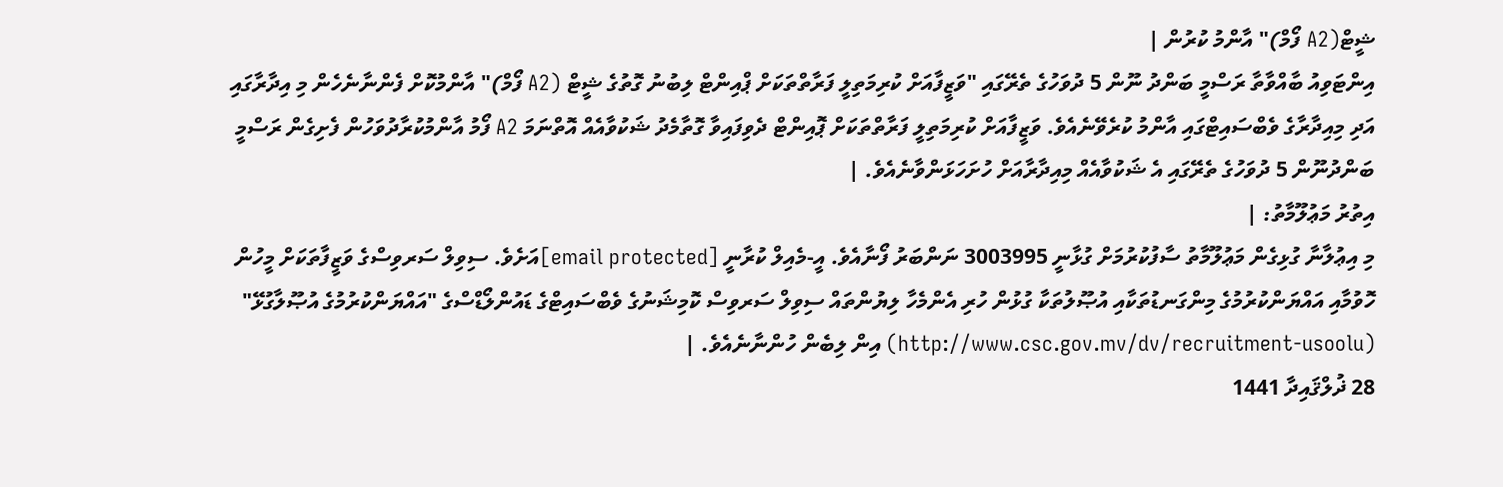ޝީޓް(A2 ފޯމް)" އާންމު ކުރުން |
އިންޓަވިއު ބާއްވާތާ ރަސްމީ ބަންދު ނޫން 5 ދުވަހުގެ ތެރޭގައި "ވަޒީފާއަށް ކުރިމަތިލީ ފަރާތްތަކަށް ޕްއިންޓް ލިބުނު ގޮތުގެ ޝީޓް (A2 ފޯމް)" އާންމުކޮށް ފެންނާނެހެން މި އިދާރާގައި އަދި މިއިދާރާގެ ވެބްސައިޓްގައި އާންމު ކުރެވޭނެއެވެ. ވަޒީފާއަށް ކުރިމަތިލީ ފަރާތްތަކަށް ޕޮއިންޓް ދެވިފައިވާ ގޮތާމެދު ޝަކުވާއެއް އޮތްނަމަ A2 ފޯމު އާންމުކުރާދުވަހުން ފެށިގެން ރަސްމީ ބަންދުނޫން 5 ދުވަހުގެ ތެރޭގައި އެ ޝަކުވާއެއް މިއިދާރާއަށް ހުށަހަޅަންވާނެއެވެ. |
އިތުރު މަޢުލޫމާތު: |
މި އިޢުލާނާ ގުޅިގެން މަޢުލޫމާތު ސާފުކުރުމަށް ގުޅާނީ 3003995 ނަންބަރު ފޯނާއެވެ. އީ-މެއިލް ކުރާނީ [email protected]އަށެވެ. ސިވިލް ސަރވިސްގެ ވަޒީފާތަކަށް މީހުން ހޮވުމާއި އައްޔަންކުރުމުގެ މިންގަނޑުތަކާއި އުޞޫލުތަކާ ގުޅުން ހުރި އެންމެހާ ލިޔުންތައް ސިވިލް ސަރވިސް ކޮމިޝަނުގެ ވެބްސައިޓްގެ ޑައުންލޯޑްސްގެ "އައްޔަންކުރުމުގެ އުޞޫލާގުޅޭ" (http://www.csc.gov.mv/dv/recruitment-usoolu) އިން ލިބެން ހުންނާނެއެވެ. |
28 ޛުލްޤައިދާ 1441